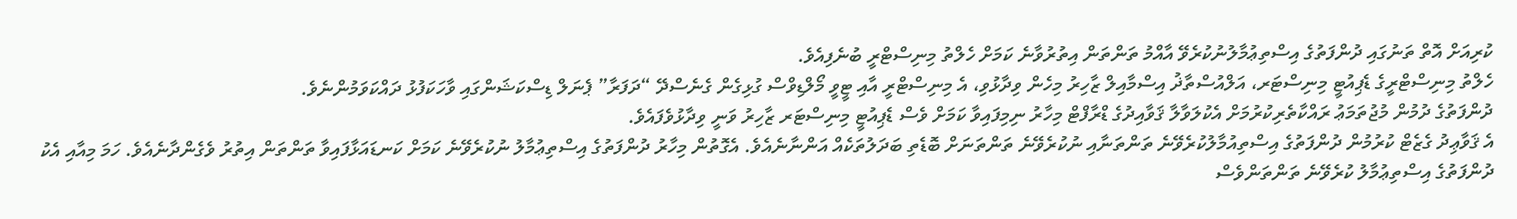ކުރިއަށް އޮތް ތަނުގައި ދުންފަތުގެ އިސްތިޢުމާލުނުކުރެވޭ އާއްމު ތަންތަން އިތުރުވާނެ ކަމަށް ހެލްތު މިނިސްޓްރީ ބުނެފިއެވެ.
ހެލްތު މިނިސްޓްރީގެ ޑެޕިއުޓީ މިނިސްޓަރ، އަލްއުސްތާޛު އިސްމާއިލް ޒާހިރު މިހެން ވިދާޅުވި، އެ މިނިސްޓްރީ އާއި ޓީވީ މޯލްޑިވްސް ގުޅިގެން ގެނެސްދޭ “ދަފަރާ” ޕެނަލް ޑިސްކަޝަންގައި ވާހަކަފުޅު ދައްކަވަމުންނެވެ.
ދުންފަތުގެ ދުމުން މުޖުތަމަޢު ރައްކާތެރިކުރުމަށް އެކުލަވާލާ ޤަވާއިދުގެ ޑްރާފްޓް މިހާރު ނިމިފައިވާ ކަމަށް ވެސް ޑެޕިއުޓީ މިނިސްޓަރ ޒާހިރު ވަނީ ވިދާޅުވެފައެވެ.
އެ ޤަވާޢިދު ގެޒެޓް ކުރުމުން ދުންފަތުގެ އިސްތިއުމާލުކުރެވޭނެ ތަންތަނާއި ނުކުރެވޭނެ ތަންތަނަށް ބޮޑެތި ބަދަލުތަކެއް އަންނާނެއެވެ. އެގޮތުން މިހާރު ދުންފަތުގެ އިސްތިޢުމާލު ނުކުރެވޭނެ ކަމަށް ކަނޑައަޅާފައިވާ ތަންތަން އިތުރު ވެގެންދާނެއެވެ. ހަމަ މިއާއި އެކު ދުންފަތުގެ އިސްތިޢުމާލު ކުރެވޭނެ ތަންތަންވެސް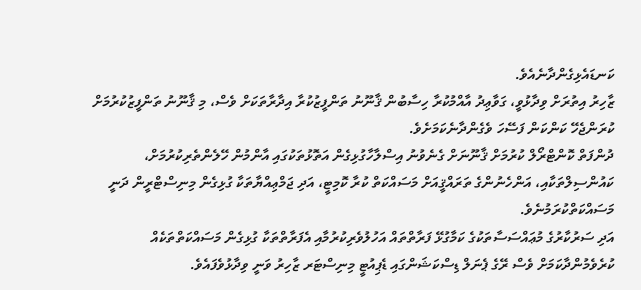ކަނޑައެޅިގެންދާނެއެވެ.
ޒާހިރު އިތުރަށް ވިދާޅުވީ، ގަވާޢިދު އާއްމުކުރާ ހިސާބުން ޤާނޫނު ތަންފީޒުކުރާ އިދާރާތަކަށް ވެސް، މި ޤާނޫނު ތަންފީޒުކުރުމަށް ކުރަންޖެހޭ ކަންކަން ފަސޭހަ ވެގެންދާނެކަމަށެވެ.
ދުންފަތް ކޮންޓްރޯލް ކުރުމަށް ޤާނޫނަށް ގެނެވުނު އިސްލާހާގުޅިގެން އަތޮޅުތަކުގައި އާންމުން ހޭލެންތެރިކުރުމަށް، ކައުންސިލްތަކާއި، އަންހެނުންގެ ތަރައްޤީއަށް މަސައްކަތް ކުރާ ކޮމިޓީ، އަދި ޖަމްޢިއްޔާތަކާ ގުޅިގެން މިނިސްޓްރީން ދަނީ މަސައްކަތްކުރަމުނެވެ.
އަދި ސަރުކާރުގެ މުޢައްސަސާތަކުގެ ކަމާގުޅޭ ފަރާތްތައް އަހުލުވެރިކުރުމާއި އެފަރާތްތަކާ ގުޅިގެން މަސައްކަތްތަކެއް ކުރެވެމުންދާކަމަށް ވެސް ރޭގެ ޕެނަލް ޑިސްކަޝަންގައި ޑެޕިއުޓީ މިނިސްޓަރ ޒާހިރު ވަނީ ވިދާޅުވެފައެވެ.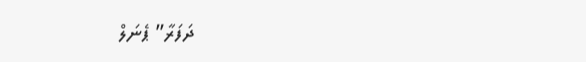ދަފަރާ” ޕެނަލް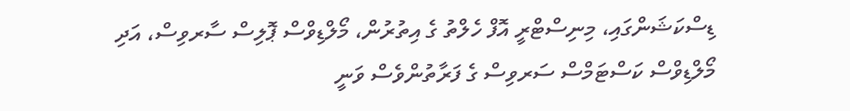ޑިސްކަޝަންގައި، މިނިސްޓްރީ އޮފް ހެލްތު ގެ އިތުރުން، މޯލްޑިވްސް ޕޮލިސް ސާރވިސް، އަދި މޯލްޑިވްސް ކަސްޓަމްސް ސަރވިސް ގެ ފަރާތުންވެސް ވަނީ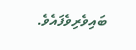ބައިވެރިވެފައެވެ.